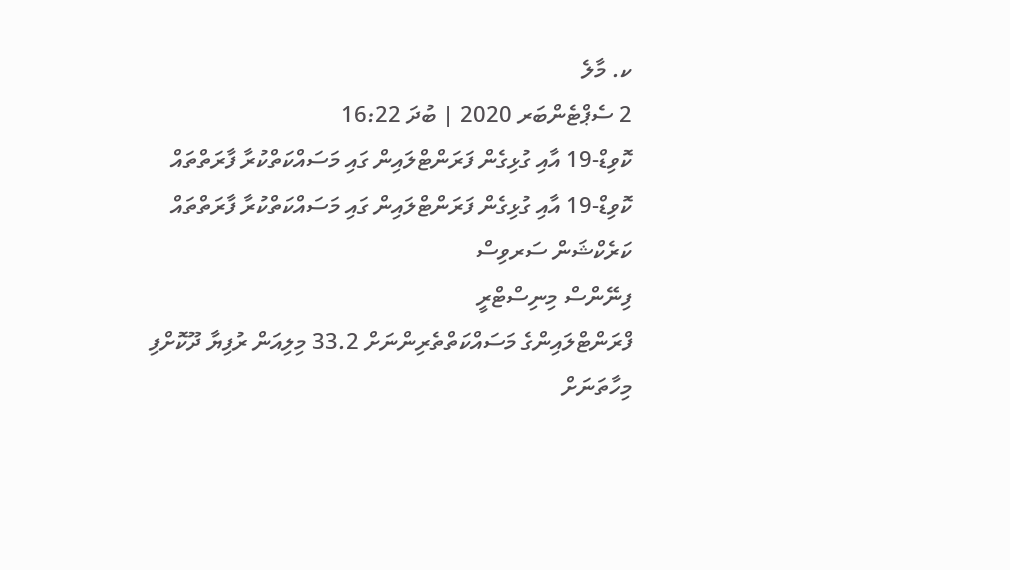ކ. މާލެ
2 ސެޕްޓެންބަރ 2020 | ބުދަ 16:22
ކޮވިޑް-19 އާއި ގުޅިގެން ފަރަންޓްލައިން ގައި މަސައްކަތްކުރާ ފާރަތްތައް
ކޮވިޑް-19 އާއި ގުޅިގެން ފަރަންޓްލައިން ގައި މަސައްކަތްކުރާ ފާރަތްތައް
ކަރެކްޝަން ސަރވިސް
ފިނޭންސް މިނިސްޓްރީ
ފްރަންޓްލައިންގެ މަސައްކަތްތެރިންނަށް 33.2 މިލިއަން ރުފިޔާ ދޫކޮށްފި
މިހާތަނަށް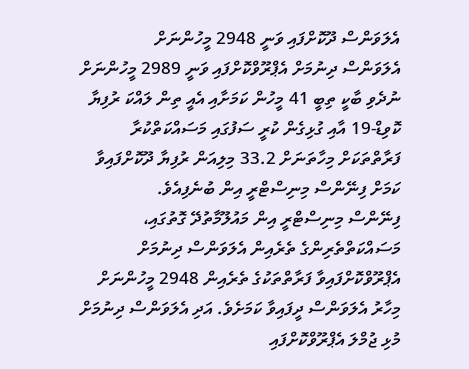އެލަވަންސް ދޫކޮށްފައި ވަނީ 2948 މީހުންނަށް
އެލަވަންސް ދިނުމަށް އެޕްރޫވްކޮށްފައި ވަނީ 2989 މީހުންނަށް
ނުދެވި ބާކީ ތިބީ 41 މީހުން ކަމަށާއި އެއީ ތިން ލައްކަ ރުފިޔާ
ކޮވިޑް-19 އާއި ގުޅިގެން ކުރީ ސަފުގައި މަސައްކަތްކުރާ ފަރާތްތަކަށް މިހާތަނަށް 33.2 މިލިއަން ރުފިޔާ ދޫކޮށްފައިވާ ކަމަށް ފިނޭންސް މިނިސްޓްރީ އިން ބުނެފިއެވެ.
ފިނޭންސް މިނިސްޓްރީ އިން މައުލޫމާތުދޭ ގޮތުގައި، މަސައްކަތްތެރިންގެ ތެރެއިން އެލަވަންސް ދިނުމަށް އެޕްރޫވްކޮށްފައިވާ ފަރާތްތަކުގެ ތެރެއިން 2948 މީހުންނަށް މިހާރު އެލަވަންސް ދީފައިވާ ކަމަށެވެ. އަދި އެލަވަންސް ދިނުމަށް މުޅި ޖުމްލަ އެޕްރޫވްކޮށްފައި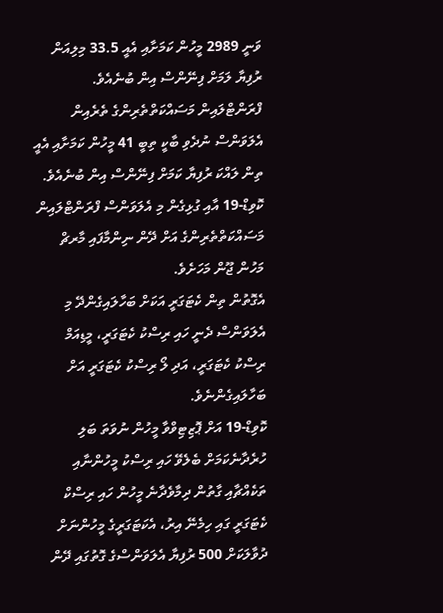ވަނީ 2989 މީހުން ކަމަށާއި އެއީ 33.5 މިލިއަން ރުފިޔާ ލަމަށް ފިނޭންސް އިން ބުނެއެވެ.
ފްރަންޓްލައިން މަސައްކަތްތެރިންގެ ތެރެއިން އެލަވަންސް ނުދެވި ބާކީ ތިބީ 41 މީހުން ކަމަށާއި އެއީ ތިން ލައްކަ ރުފިޔާ ކަމަށް ފިނޭންސް އިން ބުނެއެވެ.
ކޮވިޑް-19 އާއި ގުޅިގެން މި އެލަވަންސް ފްރަންޓްލައިން މަސައްކަތްތެރިންގެ އަށް ދޭން ނިންމާފައި މާރޗް މަހުން ޖޫން މަހަށެވެ.
އެގޮތުން ތިން ކެޓަގަރީ އަކަށް ބަހާލައިގެންދޭ މި އެލަވަންސް ދެނީ ހައި ރިސްކު ކެޓަގަރީ، މީޑިއަމް ރިސްކު ކެޓަގަރީ، އަދި ލޯ ރިސްކު ކެޓަގަރީ އަށް ބަހާލައިގެންނެވެ.
ކޮވިޑް-19 އަށް ޕޮޒިޓިވްވާ މީހުން ނުވަތަ ބަލި ހުރެދާނެކަމަށް ބެލެވޭ ހައި ރިސްކު މީހުންނާއި ތަކެއްޗާއި ގާތުން ދިމާވެދާނެ މީހުން ހައި ރިސްކް ކެޓަގަރީ ގައި ހިމެނޭ އިރު، އެކަޓަގަރީގެ މީހުންނަށް ދުވާލަކަށް 500 ރުފިޔާ އެލަވަންސްގެ ގޮތުގައި ދޭން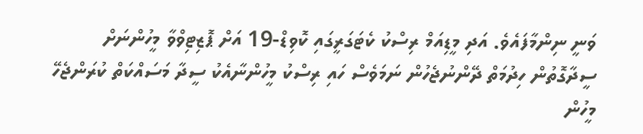ވަނީ ނިންމާފައެވެ. އަދި މީޑިއަމް ރިސްކު ކެޓަގަރީގައި ކޮވިޑް-19 އަށް ޕޮޒިޓިވްވާ މީހުންނަށް ސީދާގޮތުން ހިދުމަތް ދޭންނުޖެހުން ނަމަވެސް ހައި ރިސްކު މީހުންނާއެކު ސީދާ މަސައްކަތް ކުރަންޖެހޭ މީހުން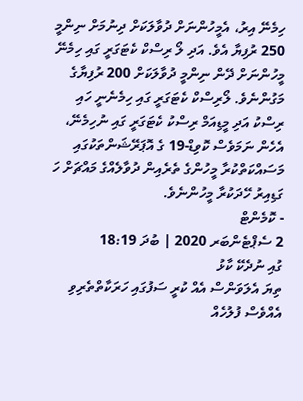ހިމެނޭ އިރު، އެމީހުންނަށް ދުވާލަކަށް ދިނުމަށް ނިންމީ 250 ރުފިޔާ އެވެ. އަދި ލޯ ރިސްކް ކެޓަގަރީ ގައި ހިމެނޭ މީހުންނަށް ދޭން ނިންމީ ދުވާލަކަށް 200 ރުފިޔާގެ މަގުންނެވެ. ލޯރިސްކް ކެޓަގަރީ ގައި ހިމެނެނީ ހައި ރިސްކު އަދި މީޑިއަމް ރިސްކު ކެޓަގަރީ ގައި ނުހިމެނޭ، އެހެން ނަމަވެސް ކޮވިޑް-19 ގެ އޮޕަރޭޝަންތަކުގައި މަސައްކަތްކުރާ މީހުންގެ ތެރެއިން ދުވާލެއްގެ މައްޗަށް ހަ ގަޑިއިރު ހޭދަކުރާ މީހުންނެވެ.
- ކޮމެންޓް
2 ސެޕްޓެންބަރ 2020 | ބުދަ 18:19
ގުއި ނުދެކޭ ކާޅު
ތިޔަ އެލަވަންސް އެއް ކުރީ ސަފުގައި ހަރަކާތްތެރިވި އެއްވެސް ފުލުހެއް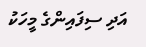އަދި ސިފައިންގެ މީހަކު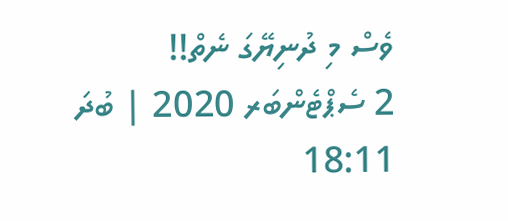ވެސް މި ދުނިޔޭގަ ނެތް!!
2 ސެޕްޓެންބަރ 2020 | ބުދަ 18:11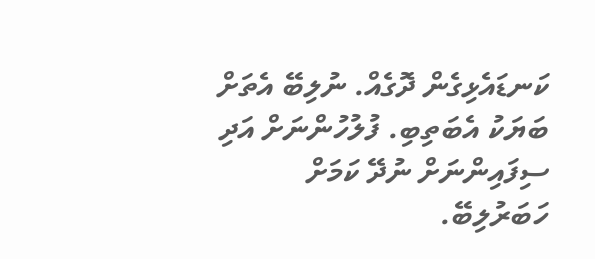ކަނޑައެޅިގެން ދޮގެއް. ނުލިބޭ އެތަށް ބަޔަކު އެބަތިބި. ފުލުހުންނަށް އަދި ސިފައިންނަށް ނުދޭ ކަމަށް ހަބަރުލިބޭ.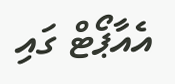އެއާޕޯޓް ގައި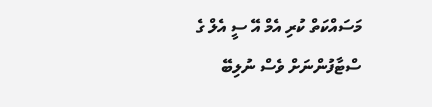މަސައްކަތް ކުރި އެމް އޭ ސީ އެލް ގެ ސްޓާފުންނަށް ވެސް ނުލިބޭ